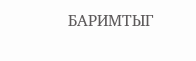БАРИМТЫГ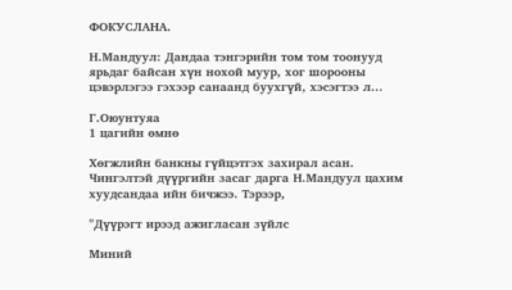ФОКУСЛАНА.

Н.Мандуул: Дандаа тэнгэрийн том том тоонууд ярьдаг байсан хүн нохой муур, хог шорооны цэвэрлэгээ гэхээр санаанд буухгүй, хэсэгтээ л...

Г.Оюунтуяа
1 цагийн өмнө

Хөгжлийн банкны гүйцэтгэх захирал асан. Чингэлтэй дүүргийн засаг дарга Н.Мандуул цахим хуудсандаа ийн бичжээ. Тэрээр,

"Дүүрэгт ирээд ажигласан зүйлс

Миний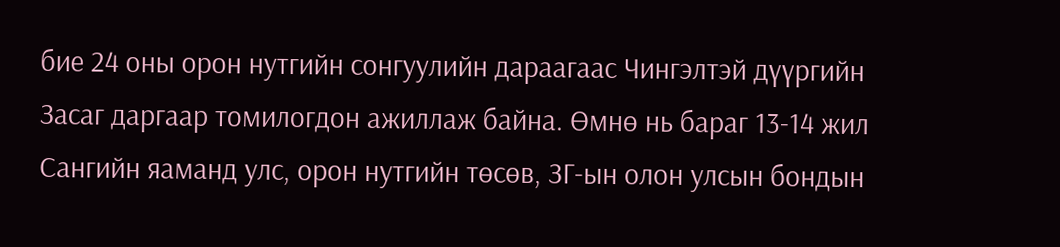бие 24 оны орон нутгийн сонгуулийн дараагаас Чингэлтэй дүүргийн Засаг даргаар томилогдон ажиллаж байна. Өмнө нь бараг 13-14 жил Сангийн яаманд улс, орон нутгийн төсөв, ЗГ-ын олон улсын бондын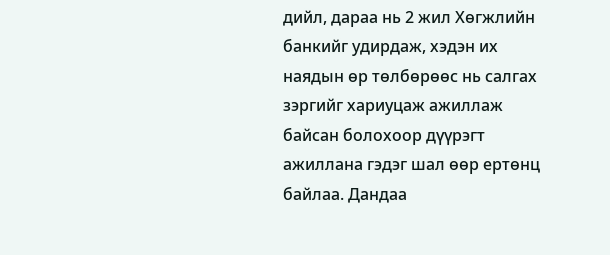дийл, дараа нь 2 жил Хөгжлийн банкийг удирдаж, хэдэн их наядын өр төлбөрөөс нь салгах зэргийг хариуцаж ажиллаж байсан болохоор дүүрэгт ажиллана гэдэг шал өөр ертөнц байлаа. Дандаа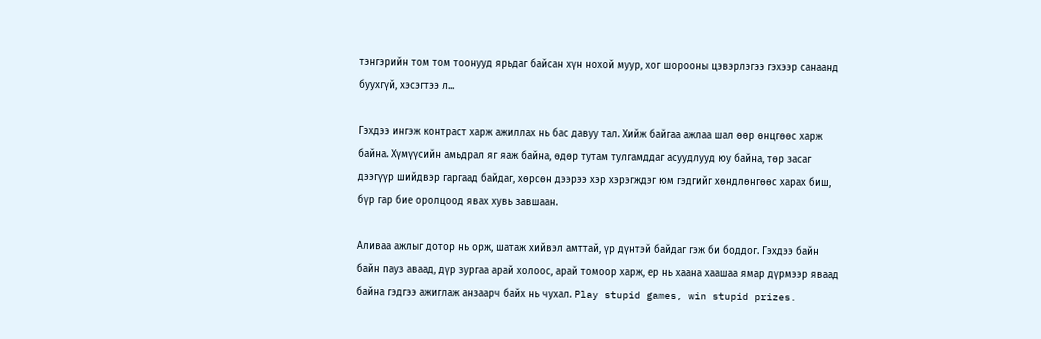тэнгэрийн том том тоонууд ярьдаг байсан хүн нохой муур, хог шорооны цэвэрлэгээ гэхээр санаанд буухгүй, хэсэгтээ л...

Гэхдээ ингэж контраст харж ажиллах нь бас давуу тал. Хийж байгаа ажлаа шал өөр өнцгөөс харж байна. Хүмүүсийн амьдрал яг яаж байна, өдөр тутам тулгамддаг асуудлууд юу байна, төр засаг дээгүүр шийдвэр гаргаад байдаг, хөрсөн дээрээ хэр хэрэгждэг юм гэдгийг хөндлөнгөөс харах биш, бүр гар бие оролцоод явах хувь завшаан.

Аливаа ажлыг дотор нь орж, шатаж хийвэл амттай, үр дүнтэй байдаг гэж би боддог. Гэхдээ байн байн пауз аваад, дүр зургаа арай холоос, арай томоор харж, ер нь хаана хаашаа ямар дүрмээр яваад байна гэдгээ ажиглаж анзаарч байх нь чухал. Play stupid games, win stupid prizes.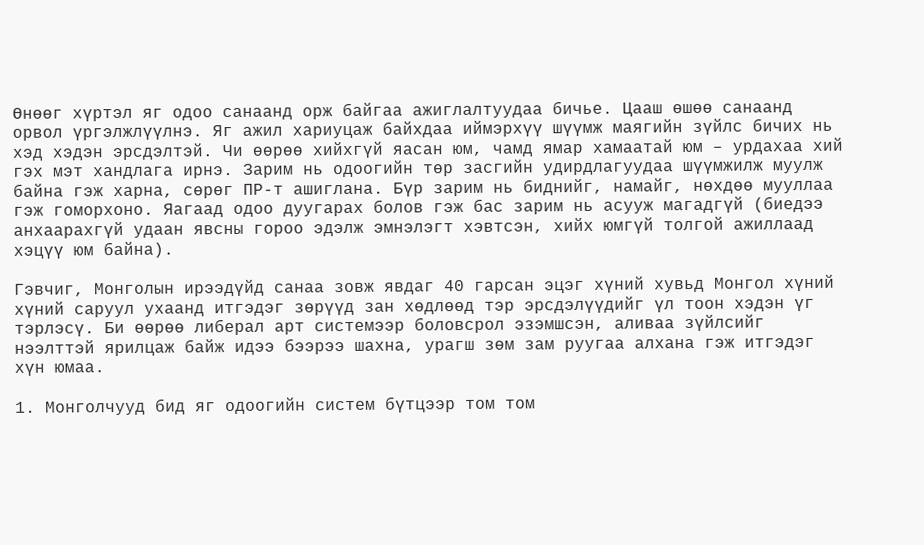Өнөөг хүртэл яг одоо санаанд орж байгаа ажиглалтуудаа бичье. Цааш өшөө санаанд орвол үргэлжлүүлнэ. Яг ажил хариуцаж байхдаа иймэрхүү шүүмж маягийн зүйлс бичих нь хэд хэдэн эрсдэлтэй. Чи өөрөө хийхгүй яасан юм, чамд ямар хамаатай юм – урдахаа хий гэх мэт хандлага ирнэ. Зарим нь одоогийн төр засгийн удирдлагуудаа шүүмжилж муулж байна гэж харна, сөрөг ПР-т ашиглана. Бүр зарим нь биднийг, намайг, нөхдөө мууллаа гэж гоморхоно. Яагаад одоо дуугарах болов гэж бас зарим нь асууж магадгүй (биедээ анхаарахгүй удаан явсны гороо эдэлж эмнэлэгт хэвтсэн, хийх юмгүй толгой ажиллаад хэцүү юм байна).

Гэвчиг, Монголын ирээдүйд санаа зовж явдаг 40 гарсан эцэг хүний хувьд Монгол хүний хүний саруул ухаанд итгэдэг зөрүүд зан хөдлөөд тэр эрсдэлүүдийг үл тоон хэдэн үг тэрлэсү. Би өөрөө либерал арт системээр боловсрол эзэмшсэн, аливаа зүйлсийг нээлттэй ярилцаж байж идээ бээрээ шахна, урагш зөм зам руугаа алхана гэж итгэдэг хүн юмаа.

1. Монголчууд бид яг одоогийн систем бүтцээр том том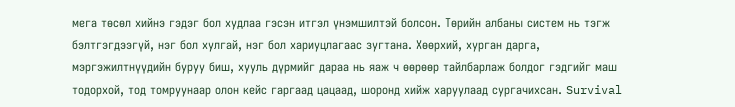мега төсөл хийнэ гэдэг бол худлаа гэсэн итгэл үнэмшилтэй болсон. Төрийн албаны систем нь тэгж бэлтгэгдээгүй, нэг бол хулгай, нэг бол хариуцлагаас зугтана. Хөөрхий, хурган дарга, мэргэжилтнүүдийн буруу биш, хууль дүрмийг дараа нь яаж ч өөрөөр тайлбарлаж болдог гэдгийг маш тодорхой, тод томруунаар олон кейс гаргаад цацаад, шоронд хийж харуулаад сургачихсан. Survival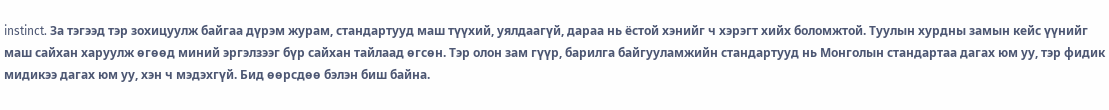instinct. За тэгээд тэр зохицуулж байгаа дүрэм журам, стандартууд маш түүхий, уялдаагүй, дараа нь ёстой хэнийг ч хэрэгт хийх боломжтой. Туулын хурдны замын кейс үүнийг маш сайхан харуулж өгөөд миний эргэлзээг бүр сайхан тайлаад өгсөн. Тэр олон зам гүүр, барилга байгууламжийн стандартууд нь Монголын стандартаа дагах юм уу, тэр фидик мидикээ дагах юм уу, хэн ч мэдэхгүй. Бид өөрсдөө бэлэн биш байна.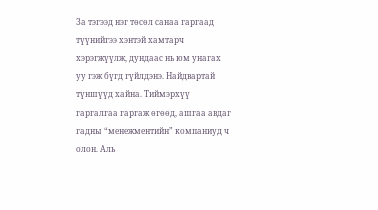За тэгээд нэг төсөл санаа гаргаад түүнийгээ хэнтэй хамтарч хэрэгжүүлж, дундаас нь юм унагах уу гэж бүгд гүйлдэнэ. Найдвартай түншүүд хайна. Тиймэрхүү гаргалгаа гаргаж өгөөд, ашгаа авдаг гадны “менежментийн” компаниуд ч олон. Аль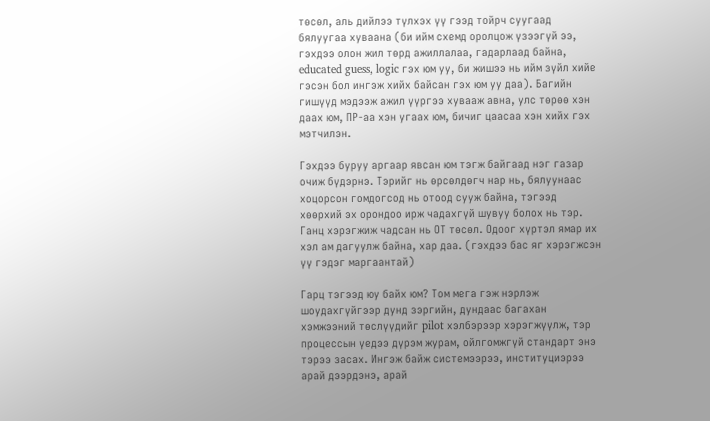төсөл, аль дийлээ түлхэх үү гээд тойрч суугаад бялуугаа хуваана (би ийм схемд оролцож үзээгүй ээ, гэхдээ олон жил төрд ажиллалаа, гадарлаад байна, educated guess, logic гэх юм уу, би жишээ нь ийм зүйл хийе гэсэн бол ингэж хийх байсан гэх юм уу даа). Багийн гишүүд мэдээж ажил үүргээ хувааж авна, улс төрөө хэн даах юм, ПР-аа хэн угаах юм, бичиг цаасаа хэн хийх гэх мэтчилэн.

Гэхдээ буруу аргаар явсан юм тэгж байгаад нэг газар очиж бүдэрнэ. Тэрийг нь өрсөлдөгч нар нь, бялуунаас хоцорсон гомдогсод нь отоод сууж байна, тэгээд хөөрхий эх орондоо ирж чадахгүй шувуу болох нь тэр. Ганц хэрэгжиж чадсан нь ОТ төсөл. Одоог хүртэл ямар их хэл ам дагуулж байна, хар даа. (гэхдээ бас яг хэрэгжсэн үү гэдэг маргаантай)

Гарц тэгээд юу байх юм? Том мега гэж нэрлэж шоудахгүйгээр дунд зэргийн, дундаас багахан хэмжээний төслүүдийг pilot хэлбэрээр хэрэгжүүлж, тэр процессын үедээ дүрэм журам, ойлгомжгүй стандарт энэ тэрээ засах. Ингэж байж системээрээ, институциэрээ арай дээрдэнэ, арай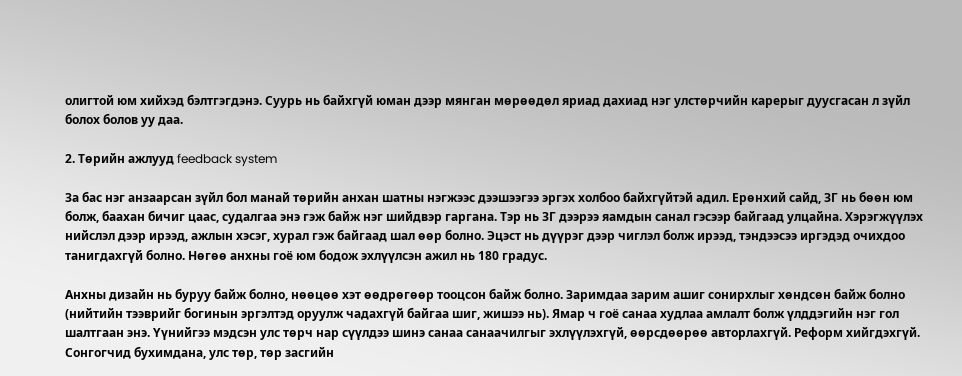олигтой юм хийхэд бэлтгэгдэнэ. Суурь нь байхгүй юман дээр мянган мөрөөдөл яриад дахиад нэг улстөрчийн карерыг дуусгасан л зүйл болох болов уу даа.

2. Төрийн ажлууд feedback system

За бас нэг анзаарсан зүйл бол манай төрийн анхан шатны нэгжээс дээшээгээ эргэх холбоо байхгүйтэй адил. Ерөнхий сайд, ЗГ нь бөөн юм болж, баахан бичиг цаас, судалгаа энэ гэж байж нэг шийдвэр гаргана. Тэр нь ЗГ дээрээ яамдын санал гэсээр байгаад улцайна. Хэрэгжүүлэх нийслэл дээр ирээд, ажлын хэсэг, хурал гэж байгаад шал өөр болно. Эцэст нь дүүрэг дээр чиглэл болж ирээд, тэндээсээ иргэдэд очихдоо танигдахгүй болно. Нөгөө анхны гоё юм бодож эхлүүлсэн ажил нь 180 градус.

Анхны дизайн нь буруу байж болно, нөөцөө хэт өөдрөгөөр тооцсон байж болно. Заримдаа зарим ашиг сонирхлыг хөндсөн байж болно (нийтийн тээврийг богинын эргэлтэд оруулж чадахгүй байгаа шиг, жишээ нь). Ямар ч гоё санаа худлаа амлалт болж үлддэгийн нэг гол шалтгаан энэ. Үүнийгээ мэдсэн улс төрч нар сүүлдээ шинэ санаа санаачилгыг эхлүүлэхгүй, өөрсдөөрөө авторлахгүй. Реформ хийгдэхгүй. Сонгогчид бухимдана, улс төр, төр засгийн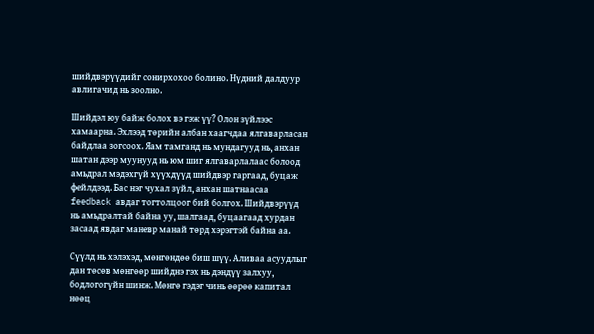шийдвэрүүдийг сонирхохоо болино. Нүдний далдуур авлигачид нь зоолно.

Шийдэл юу байж болох вэ гэж үү? Олон зүйлээс хамаарна. Эхлээд төрийн албан хаагчдаа ялгаварласан байдлаа зогсоох. Яам тамганд нь мундагууд нь, анхан шатан дээр муунууд нь юм шиг ялгаварлалаас болоод амьдрал мэдэхгүй хүүхдүүд шийдвэр гаргаад, буцаж фейлдээд. Бас нэг чухал зүйл, анхан шатнаасаа feedback авдаг тогтолцоог бий болгох. Шийдвэрүүд нь амьдралтай байна уу, шалгаад, буцаагаад хурдан засаад явдаг маневр манай төрд хэрэгтэй байна аа.

Сүүлд нь хэлэхэд, мөнгөндөө биш шүү. Аливаа асуудлыг дан төсөв мөнгөөр шийднэ гэх нь дэндүү залхуу, бодлогогүйн шинж. Мөнгө гэдэг чинь өөрөө капитал нөөц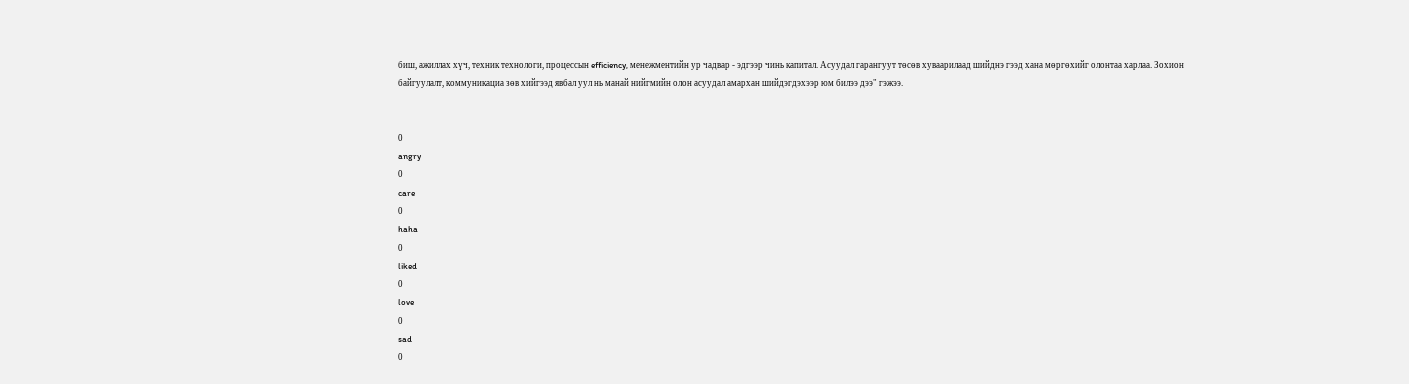биш, ажиллах хүч, техник технологи, процессын efficiency, менежментийн ур чадвар - эдгээр чинь капитал. Асуудал гарангуут төсөв хуваарилаад шийднэ гээд хана мөргөхийг олонтаа харлаа. Зохион байгуулалт, коммуникациа зөв хийгээд явбал уул нь манай нийгмийн олон асуудал амархан шийдэгдэхээр юм билээ дээ" гэжээ.


0
angry
0
care
0
haha
0
liked
0
love
0
sad
0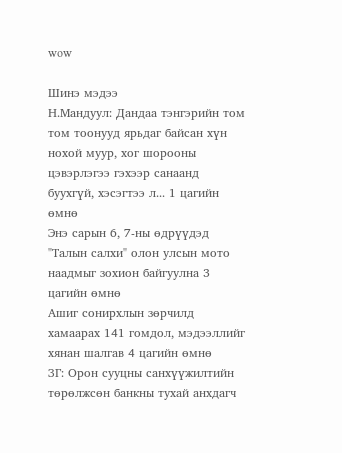wow

Шинэ мэдээ
Н.Мандуул: Дандаа тэнгэрийн том том тоонууд ярьдаг байсан хүн нохой муур, хог шорооны цэвэрлэгээ гэхээр санаанд буухгүй, хэсэгтээ л... 1 цагийн өмнө
Энэ сарын 6, 7-ны өдрүүдэд "Талын салхи" олон улсын мото наадмыг зохион байгуулна 3 цагийн өмнө
Ашиг сонирхлын зөрчилд хамаарах 141 гомдол, мэдээллийг хянан шалгав 4 цагийн өмнө
ЗГ: Орон сууцны санхүүжилтийн төрөлжсөн банкны тухай анхдагч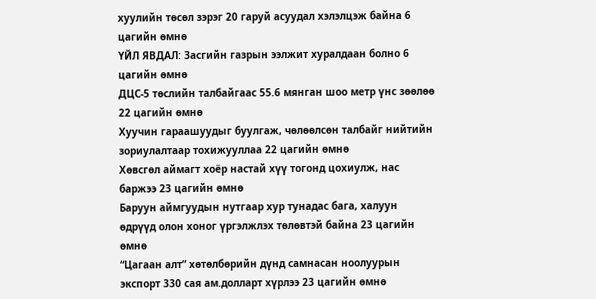хуулийн төсөл зэрэг 20 гаруй асуудал хэлэлцэж байна 6 цагийн өмнө
ҮЙЛ ЯВДАЛ: Засгийн газрын ээлжит хуралдаан болно 6 цагийн өмнө
ДЦС-5 төслийн талбайгаас 55.6 мянган шоо метр үнс зөөлөө 22 цагийн өмнө
Хуучин гараашуудыг буулгаж, чөлөөлсөн талбайг нийтийн зориулалтаар тохижууллаа 22 цагийн өмнө
Хөвсгөл аймагт хоёр настай хүү тогонд цохиулж, нас баржээ 23 цагийн өмнө
Баруун аймгуудын нутгаар хур тунадас бага, халуун өдрүүд олон хоног үргэлжлэх төлөвтэй байна 23 цагийн өмнө
“Цагаан алт” хөтөлбөрийн дүнд самнасан ноолуурын экспорт 330 сая ам.долларт хүрлээ 23 цагийн өмнө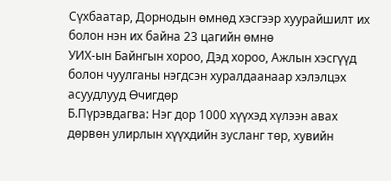Сүхбаатар, Дорнодын өмнөд хэсгээр хуурайшилт их болон нэн их байна 23 цагийн өмнө
УИХ-ын Байнгын хороо, Дэд хороо, Ажлын хэсгүүд болон чуулганы нэгдсэн хуралдаанаар хэлэлцэх асуудлууд Өчигдөр
Б.Пүрэвдагва: Нэг дор 1000 хүүхэд хүлээн авах дөрвөн улирлын хүүхдийн зусланг төр, хувийн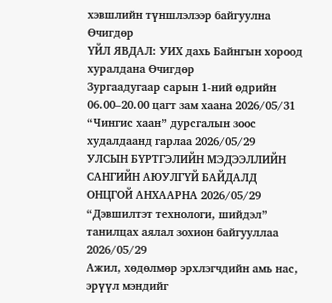хэвшлийн түншлэлээр байгуулна Өчигдөр
ҮЙЛ ЯВДАЛ: УИХ дахь Байнгын хороод хуралдана Өчигдөр
Зургаадугаар сарын 1-ний өдрийн 06.00–20.00 цагт зам хаана 2026/05/31
“Чингис хаан” дурсгалын зоос худалдаанд гарлаа 2026/05/29
УЛСЫН БҮРТГЭЛИЙН МЭДЭЭЛЛИЙН САНГИЙН АЮУЛГҮЙ БАЙДАЛД ОНЦГОЙ АНХААРНА 2026/05/29
“Дэвшилтэт технологи, шийдэл” танилцах аялал зохион байгууллаа 2026/05/29
Ажил, хөдөлмөр эрхлэгчдийн амь нас, эрүүл мэндийг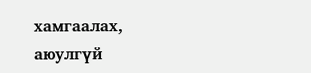хамгаалах, аюулгүй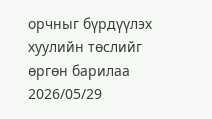орчныг бүрдүүлэх хуулийн төслийг өргөн барилаа 2026/05/29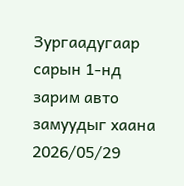Зургаадугаар сарын 1-нд зарим авто замуудыг хаана 2026/05/29